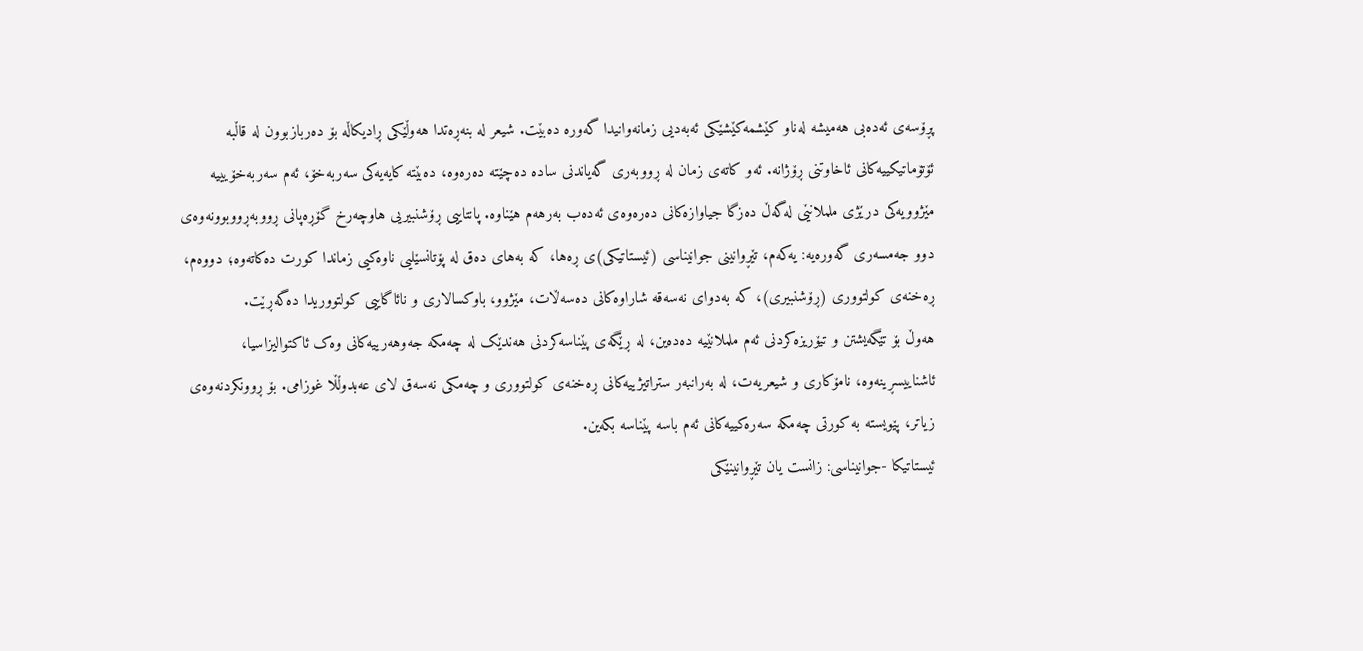پڕۆسەی ئەدەبی هەمیشە لەناو کێشمەکێشێکی ئەبەدیی زمانەوانیدا گەورە دەبێت. شیعر لە بنەڕەتدا هەوڵێکی ڕادیکاڵە بۆ دەربازبوون لە قاڵبە ئۆتۆماتیکییەکانی ئاخاوتنی ڕۆژانە. ئەو کاتەی زمان لە ڕووبەری گەیاندنی سادە دەچێتە دەرەوە، دەبێتە کایەیەکی سەربەخۆ، ئەم سەربەخۆیییە مێژوویەکی درێژی ململانێی لەگەڵ دەزگا جیاوازەکانی دەرەوەی ئەدەب بەرهەم هێناوە. پانتاییی ڕۆشنبیریی هاوچەرخ گۆڕەپانی ڕووبەڕووبوونەوەی دوو جەمسەری گەورەیە: یەکەم، تێڕوانینی جوانیناسی (ئیستاتیکی)ی ڕەها، کە بەهای دەق لە پۆتانسێلیی ناوەکیی زماندا کورت دەکاتەوە؛ دووەم، ڕەخنەی کولتووری (ڕۆشنبیری)، کە بەدوای نەسەقە شاراوەکانی دەسەڵات، مێژوو، باوکسالاری و نائاگاییی کولتووریدا دەگەڕێت.
هەوڵ بۆ تێگەیشتن و تیۆریزەکردنی ئەم ململانێیە دەدەین، لە ڕێگەی پێناسەکردنی هەندێک لە چەمکە جەوهەرییەکانی وەک ئاکتوالیزاسیا، ئاشناییسڕینەوە، نامۆکاری و شیعریەت، لە بەرانبەر ستراتیژییەکانی ڕەخنەی کولتووری و چەمکی نەسەق لای عەبدوڵڵا غوزامی. بۆ ڕوونکردنەوەی زیاتر، پێویستە بە کورتی چەمکە سەرەکییەکانی ئەم باسە پێناسە بکەین.
ئیستاتیکا -جوانیناسی: زانست یان تێڕوانینێکی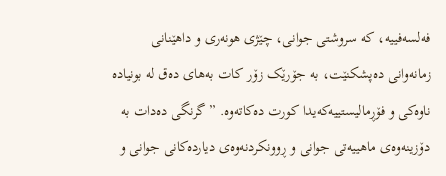فەلسەفییە، کە سروشتی جوانی، چێژی هونەری و داهێنانی زمانەوانی دەپشکنێت، بە جۆرێک زۆر کات بەهای دەق لە بونیادە ناوەکی و فۆڕمالیستییەکەیدا کورت دەکاتەوە. ” گرنگی دەدات بە دۆزینەوەی ماهییەتی جوانی و ڕوونکردنەوەی دیاردەکانی جوانی و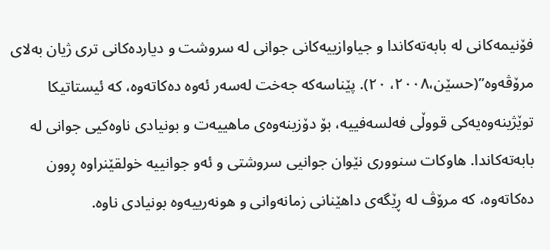فۆنیمەکانی لە بابەتەکاندا و جیاوازییەکانی جوانی لە سروشت و دیاردەکانی تری ژیان بەلای مرۆڤەوە”(حسێن،٢٠٠٨، ٢٠). پێناسەکە جەخت لەسەر ئەوە دەکاتەوە، کە ئیستاتیکا توێژینەوەیەکی قووڵی فەلسەفییە، بۆ دۆزینەوەی ماهییەت و بونیادی ناوەکیی جوانی لە بابەتەکاندا. هاوکات سنووری نێوان جوانیی سروشتی و ئەو جوانییە خولقێنراوە ڕوون دەکاتەوە، کە مرۆڤ لە ڕێگەی داهێنانی زمانەوانی و هونەرییەوە بونیادی ناوە.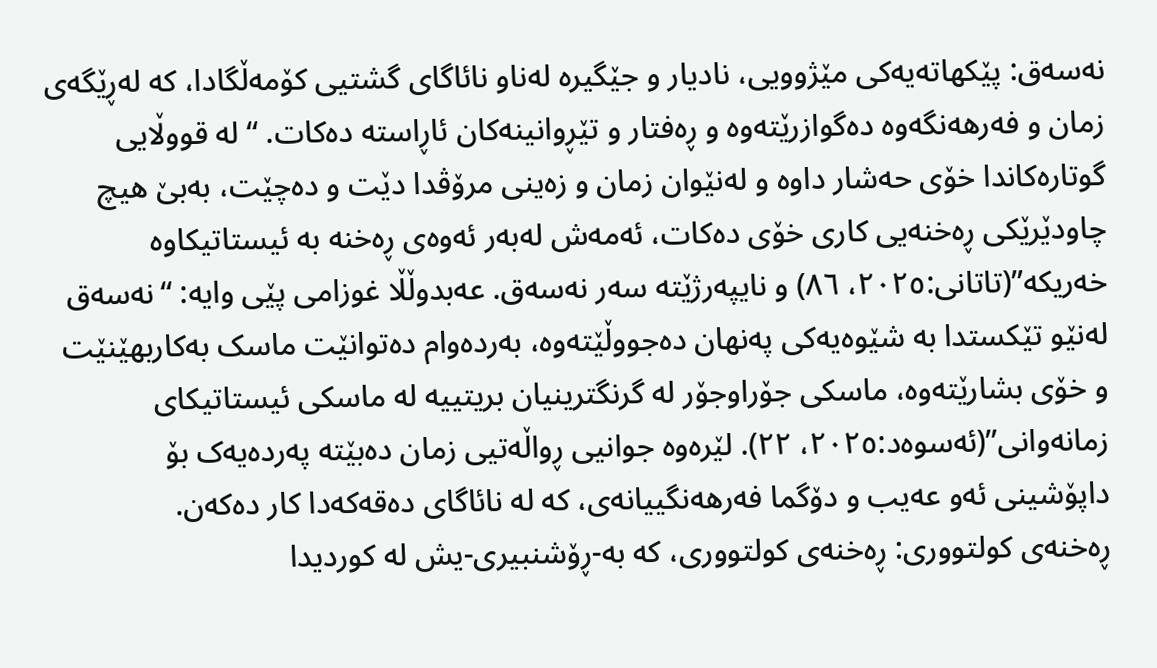نەسەق: پێکهاتەیەکی مێژوویی، نادیار و جێگیرە لەناو نائاگای گشتیی کۆمەڵگادا، کە لەڕێگەی زمان و فەرهەنگەوە دەگوازرێتەوە و ڕەفتار و تێڕوانینەکان ئاڕاستە دەکات. “لە قووڵایی گوتارەکاندا خۆی حەشار داوە و لەنێوان زمان و زەینی مرۆڤدا دێت و دەچێت، بەبێ هیچ چاودێرێکی ڕەخنەیی کاری خۆی دەکات، ئەمەش لەبەر ئەوەی ڕەخنە بە ئیستاتیکاوە خەریکە”(تاتانی:٢٠٢٥، ٨٦) و نایپەرژێتە سەر نەسەق. عەبدوڵڵا غوزامی پێی وایە: “نەسەق لەنێو تێکستدا بە شێوەیەکی پەنهان دەجووڵێتەوە، بەردەوام دەتوانێت ماسک بەکاربهێنێت و خۆی بشارێتەوە، ماسکی جۆراوجۆر لە گرنگترینیان بریتییە لە ماسکی ئیستاتیکای زمانەوانی”(ئەسوەد:٢٠٢٥، ٢٢). لێرەوە جوانیی ڕواڵەتیی زمان دەبێتە پەردەیەک بۆ داپۆشینی ئەو عەیب و دۆگما فەرهەنگییانەی، کە لە نائاگای دەقەکەدا کار دەکەن.
ڕەخنەی کولتووری: ڕەخنەی کولتووری، کە بە-ڕۆشنبیری-یش لە کوردیدا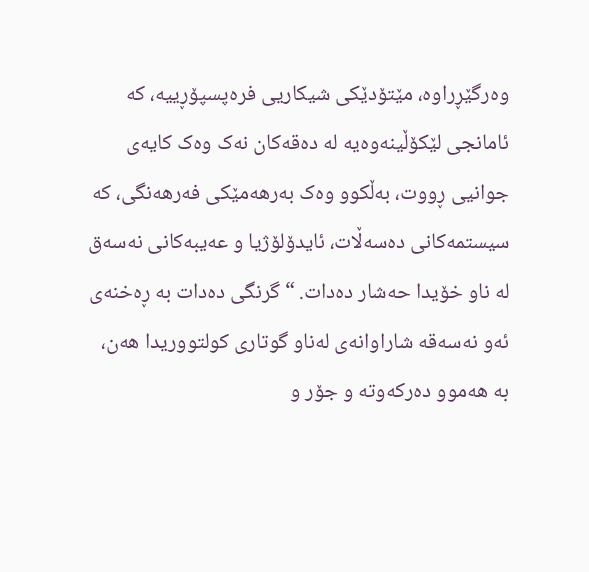وەرگێڕراوە، مێتۆدێکی شیکاریی فرەپسپۆڕییە، کە ئامانجی لێکۆڵینەوەیە لە دەقەکان نەک وەک کایەی جوانیی ڕووت، بەڵکوو وەک بەرهەمێکی فەرهەنگی، کە سیستمەکانی دەسەڵات، ئایدۆلۆژیا و عەیبەکانی نەسەق لە ناو خۆیدا حەشار دەدات. “گرنگی دەدات بە ڕەخنەی ئەو نەسەقە شاراوانەی لەناو گوتاری کولتووریدا هەن، بە هەموو دەرکەوتە و جۆر و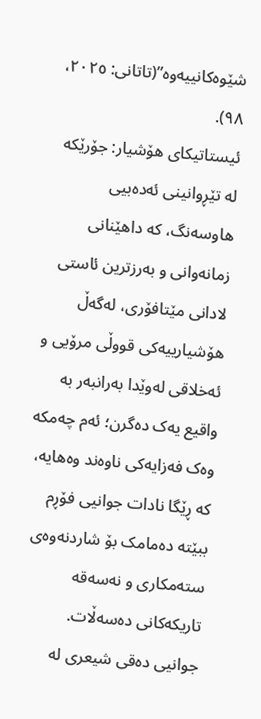شێوەکانییەوە”(تاتانی: ٢٠٢٥، ٩٨).
ئیستاتیکای هۆشیار: جۆرێکە لە تێڕوانینی ئەدەبیی هاوسەنگ، کە داهێنانی زمانەوانی و بەرزترین ئاستی لادانی مێتافۆری، لەگەڵ هۆشیارییەکی قووڵی مرۆیی و ئەخلاقی لەوێدا بەرانبەر بە واقیع یەک دەگرن؛ ئەم چەمکە وەک فەزایەکی ناوەند وەهایە، کە ڕێگا نادات جوانیی فۆڕم ببێتە دەمامک بۆ شاردنەوەی ستەمکاری و نەسەقە تاریکەکانی دەسەڵات.
جوانیی دەقی شیعری لە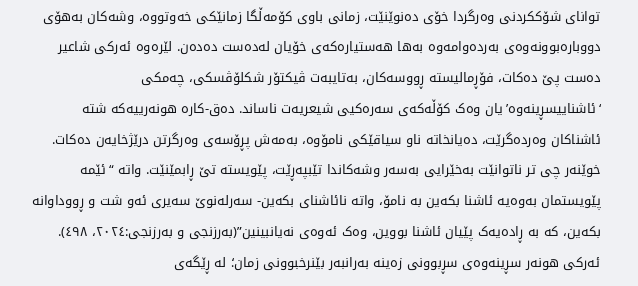توانای شۆککردنی وەرگردا خۆی دەنوێنێت، زمانی باوی کۆمەڵگا زمانێکی خەوتووە، وشەکان بەهۆی دووبارەبوونەوەی بەردەوامەوە بەها هەستیارەکەی خۆیان لەدەست دەدەن. لێرەوە ئەرکی شاعیر دەست پێ دەکات، فۆڕمالیستە ڕووسەکان، بەتایبەت ڤیکتۆر شکلۆڤسکی، چەمکی ‘ئاشناییسڕینەوە’یان وەک کۆڵەکەی سەرەکیی شیعریەت ناساند. دەق-کارە هونەرییەکە شتە ئاشناکان وەردەگرێت، دەیانخاتە ناو سیاقێکی نامۆوە، بەمەش پڕۆسەی وەرگرتن درێژخایەن دەکات. خوێنەر چی تر ناتوانێت بەخێرایی بەسەر وشەکاندا تێبپەڕێت، پێویستە تێ ڕابمێنێت. واتە “ئێمە پێویستمان بەوەیە ئاشنا بکەین بە نامۆ، واتە نائاشنای بکەین- سەرلەنوێ سەیری ئەو شت و ڕووداوانە بکەین، کە بە ڕادەیەک پێیان ئاشنا بووین، وەک ئەوەی نەیانبینین”(بەرزنجی و بەرزنجی:٢٠٢٤، ٤٩٨). ئەرکی هونەر سڕینەوەی سڕبوونی زەینە بەرانبەر بێنرخبوونی زمان؛ لە ڕێگەی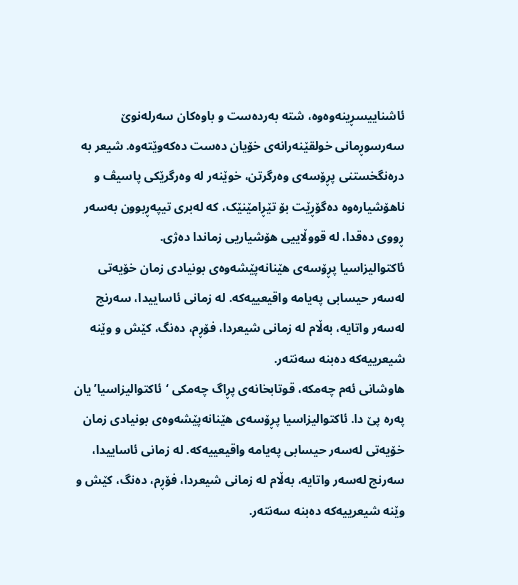ئاشناییسڕینەوەوە، شتە بەردەست و باوەکان سەرلەنوێ سەرسوڕمانی خولقێنەرانەی خۆیان دەست دەکەوێتەوە. شیعر بە درەنگخستنی پڕۆسەی وەرگرتن، خوێنەر لە وەرگرێکی پاسیڤ و ناهۆشیارەوە دەگۆڕێت بۆ تێڕامێنێک، کە لەبری تیپەڕبوون بەسەر ڕووی دەقدا، لە قووڵاییی هۆشیاریی زماندا دەژی.
ئاکتوالیزاسیا پڕۆسەی هێنانەپێشەوەی بونیادی زمان خۆیەتی لەسەر حیسابی پەیامە واقیعییەکە. لە زمانی ئاساییدا، سەرنج لەسەر واتایە، بەڵام لە زمانی شیعردا، فۆڕم، دەنگ، کێش و وێنە شیعرییەکە دەبنە سەنتەر.
هاوشانی ئەم چەمکە، قوتابخانەی پڕاگ چەمکی ‘ئاکتوالیزاسیا’یان پەرە پێ دا. ئاکتوالیزاسیا پڕۆسەی هێنانەپێشەوەی بونیادی زمان خۆیەتی لەسەر حیسابی پەیامە واقیعییەکە. لە زمانی ئاساییدا، سەرنج لەسەر واتایە، بەڵام لە زمانی شیعردا، فۆڕم، دەنگ، کێش و وێنە شیعرییەکە دەبنە سەنتەر.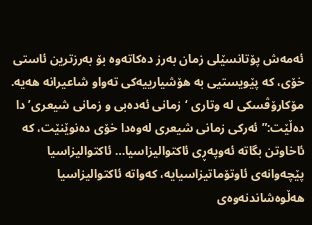ئەمەش پۆتانسێلی زمان بەرز دەکاتەوە بۆ بەرزترین ئاستی خۆی، کە پێویستیی بە هۆشیارییەکی تەواو شاعیرانە هەیە. مۆکارۆڤسکی لە وتاری ‘زمانی ئەدەبی و زمانی شیعری’دا دەڵێت:”ئەرکی زمانی شیعری لەوەدا خۆی دەنوێنێت، کە ئاخاوتن بگاتە ئەوپەڕی ئاکتوالیزاسیا… ئاکتوالیزاسیا پێچەوانەی ئاوتۆماتیزاسیایە، کەواتە ئاکتوالیزاسیا هەڵوەشاندنەوەی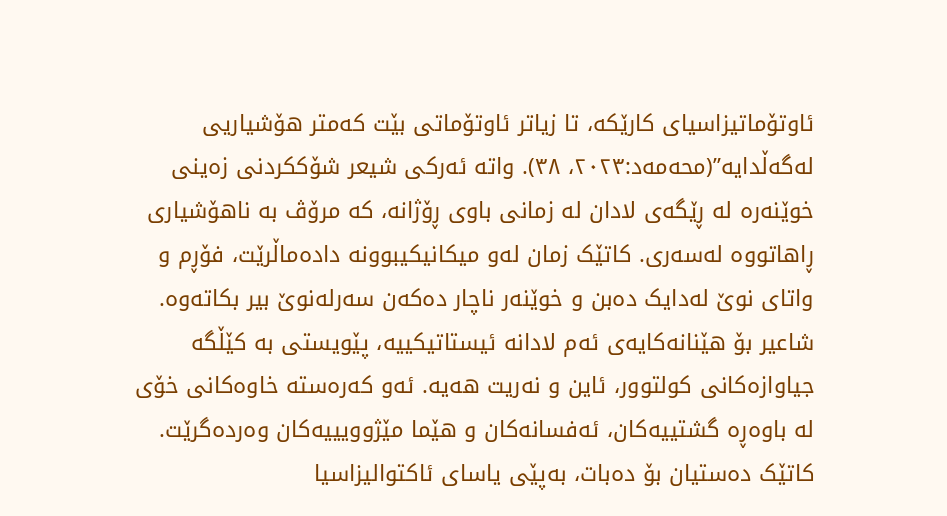ئاوتۆماتیزاسیای کارێکە، تا زیاتر ئاوتۆماتی بێت کەمتر هۆشیاریی لەگەڵدایە”(محەمەد:٢٠٢٣، ٣٨). واتە ئەرکی شیعر شۆککردنی زەینی خوێنەرە لە ڕێگەی لادان لە زمانی باوی ڕۆژانە، کە مرۆڤ بە ناهۆشیاری ڕاهاتووە لەسەری. کاتێک زمان لەو میکانیکیبوونە دادەماڵرێت، فۆڕم و واتای نوێ لەدایک دەبن و خوێنەر ناچار دەکەن سەرلەنوێ بیر بکاتەوە.
شاعیر بۆ هێنانەکایەی ئەم لادانە ئیستاتیکییە، پێویستی بە کێڵگە جیاوازەکانی کولتوور، ئاین و نەریت هەیە. ئەو کەرەستە خاوەکانی خۆی لە باوەڕە گشتییەکان، ئەفسانەکان و هێما مێژوویییەکان وەردەگرێت. کاتێک دەستیان بۆ دەبات، بەپێی یاسای ئاکتوالیزاسیا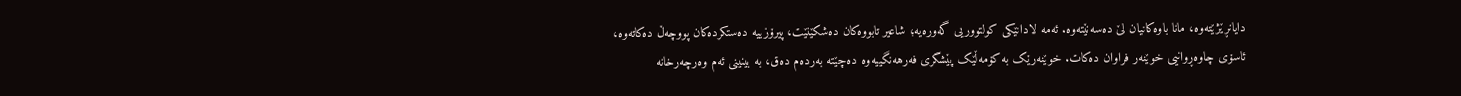دایانڕێژێتەوە، مانا باوەکانیان لێ دەسەنێتەوە. ئەمە لادانێکی کولتووریی گەورەیە؛ شاعیر تابووەکان دەشکێنێت، پیرۆزییە دەستکردەکان پووچەڵ دەکاتەوە، ئاسۆی چاوەڕوانیی خوێنەر فراوان دەکات. خوێنەرێک بە کۆمەڵێک پێشگری فەرهەنگییەوە دەچێتە بەردەم دەق، بە بینینی ئەم وەرچەرخانە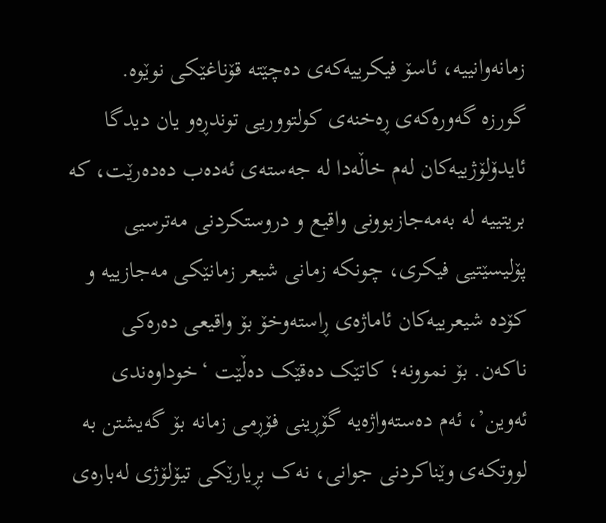زمانەوانییە، ئاسۆ فیکرییەکەی دەچێتە قۆناغێکی نوێوە.
گورزە گەورەکەی ڕەخنەی کولتووریی توندڕەو یان دیدگا ئایدۆلۆژییەکان لەم خاڵەدا لە جەستەی ئەدەب دەدەرێت، کە بریتییە لە بەمەجازبوونی واقیع و دروستکردنی مەترسیی پۆلیسێتیی فیکری، چونکە زمانی شیعر زمانێکی مەجازییە و کۆدە شیعرییەکان ئاماژەی ڕاستەوخۆ بۆ واقیعی دەرەکی ناکەن. بۆ نموونە؛ کاتێک دەقێک دەڵێت ‘خوداوەندی ئەوین’، ئەم دەستەواژەیە گۆڕینی فۆڕمی زمانە بۆ گەیشتن بە لووتکەی وێناکردنی جوانی، نەک بڕیارێکی تیۆلۆژی لەبارەی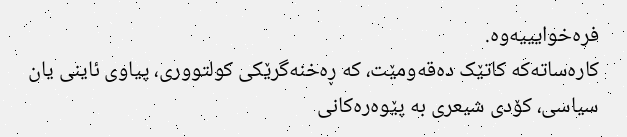فرەخوایییەوە.
کارەساتەکە کاتێک دەقەومێت، کە ڕەخنەگرێکی کولتووری، پیاوی ئاینی یان سیاسی، کۆدی شیعری بە پێوەرەکانی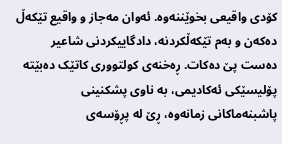کۆدی واقیعی بخوێننەوە. ئەوان مەجاز و واقیع تێکەڵ دەکەن و بەم تێکەڵکردنە، دادگاییکردنی شاعیر دەست پێ دەکات. ڕەخنەی کولتووری کاتێک دەبێتە پۆلیسێکی ئەکادیمی، بە ناوی پشکنینی پاشبنەماکانی زمانەوە، ڕێ لە پڕۆسەی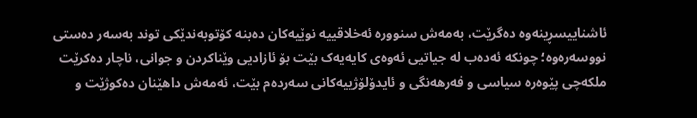ئاشناییسڕینەوە دەگرێت، بەمەش سنوورە ئەخلاقییە نوێیەکان دەبنە کۆتوبەندێکی توند بەسەر دەستی نووسەرەوە؛ چونکە ئەدەب لە جیاتیی ئەوەی کایەیەک بێت بۆ ئازادیی وێناکردن و جوانی، ناچار دەکرێت ملکەچی پێوەرە سیاسی و فەرهەنگی و ئایدۆلۆژییەکانی سەردەم بێت، ئەمەش داهێنان دەکوژێت و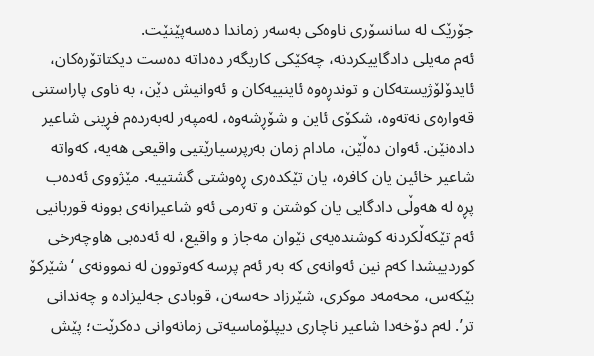جۆرێک لە سانسۆری ناوەکی بەسەر زماندا دەسەپێنێت.
ئەم مەیلی دادگاییکردنە، چەکێکی کاریگەر دەداتە دەست دیکتاتۆرەکان، ئایدۆلۆژیستەکان و توندڕەوە ئاینییەکان و ئەوانیش دێن، بە ناوی پاراستنی قەوارەی نەتەوە، شکۆی ئاین و شۆڕشەوە، لەمپەر لەبەردەم فڕینی شاعیر دادەنێن. ئەوان دەڵێن، مادام زمان بەرپرسیارێتیی واقیعی هەیە، کەواتە شاعیر خائین یان کافرە، یان تێکدەری ڕەوشتی گشتییە. مێژووی ئەدەب پڕە لە هەوڵی دادگایی یان کوشتن و تەرمی ئەو شاعیرانەی بوونە قوربانیی ئەم تێکەڵکردنە کوشندەیەی نێوان مەجاز و واقیع، لە ئەدەبی هاوچەرخی کوردییشدا کەم نین ئەوانەی کە بەر ئەم پرسە کەوتوون لە نموونەی ‘شێرکۆ بێکەس، محەمەد موکری، شێرزاد حەسەن، قوبادی جەلیزادە و چەندانی تر’. لەم دۆخەدا شاعیر ناچاری دیپلۆماسیەتی زمانەوانی دەکرێت؛ پێش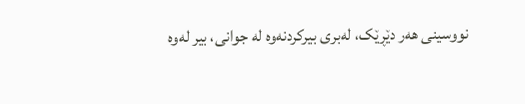نووسینی هەر دێڕێک، لەبری بیرکردنەوە لە جوانی، بیر لەوە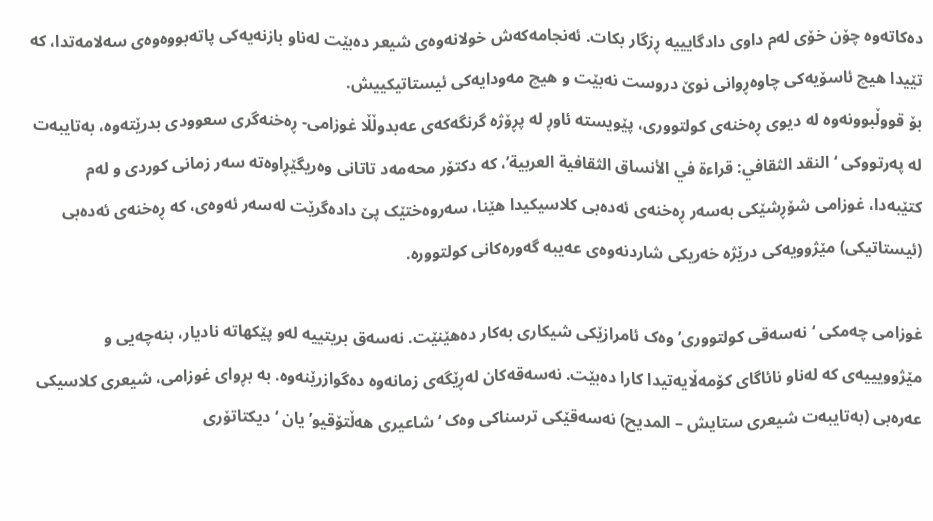دەکاتەوە چۆن خۆی لەم داوی دادگایییە ڕزگار بکات. ئەنجامەکەش خولانەوەی شیعر دەبێت لەناو بازنەیەکی پاتەبووەوەی سەلامەتدا، کە تێیدا هیچ ئاسۆیەکی چاوەڕوانی نوێ دروست نەبێت و هیچ مەودایەکی ئیستاتیکییش.
بۆ قووڵبوونەوە لە دیوی ڕەخنەی کولتووری، پێویستە ئاوڕ لە پڕۆژە گرنگەکەی عەبدوڵڵا غوزامی- ڕەخنەگری سعوودی بدرێتەوە، بەتایبەت لە پەرتووکی ‘النقد الثقافي: قراءة في الأنساق الثقافية العربية’، کە دکتۆر محەمەد تاتانی وەریگێڕاوەتە سەر زمانی کوردی و لەم کتێبەدا، غوزامی شۆڕشێکی بەسەر ڕەخنەی ئەدەبی کلاسیکیدا هێنا، سەروەختێک پێ دادەگرێت لەسەر ئەوەی، کە ڕەخنەی ئەدەبی (ئیستاتیکی) مێژوویەکی درێژە خەریکی شاردنەوەی عەیبە گەورەکانی کولتوورە.

غوزامی چەمکی ‘نەسەقی کولتووری’ وەک ئامرازێکی شیکاری بەکار دەهێنێت. نەسەق بریتییە لەو پێکهاتە نادیار، بنەچەیی و مێژوویییەی کە لەناو نائاگای کۆمەڵایەتیدا کارا دەبێت. نەسەقەکان لەڕێگەی زمانەوە دەگوازرێنەوە. بە بڕوای غوزامی، شیعری کلاسیکی عەرەبی (بەتایبەت شیعری ستایش – المدیح) نەسەقێکی ترسناکی وەک ‘شاعیری هەڵتۆقیو’ یان ‘دیکتاتۆری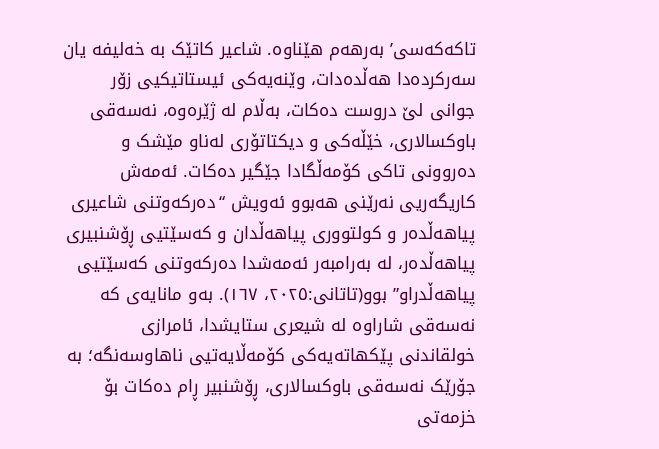تاکەکەسی’ بەرهەم هێناوە. شاعیر کاتێک بە خەلیفە یان سەرکردەدا هەڵدەدات، وێنەیەکی ئیستاتیکیی زۆر جوانی لێ دروست دەکات، بەڵام لە ژێرەوە، نەسەقی باوکسالاری، خێڵەکی و دیکتاتۆری لەناو مێشک و دەروونی تاکی کۆمەڵگادا جێگیر دەکات. ئەمەش کاریگەریی نەرێنی هەبوو ئەویش “دەرکەوتنی شاعیری پیاهەڵدەر و کولتووری پیاهەڵدان و کەسێتیی ڕۆشنبیری پیاهەڵدەر، لە بەرامبەر ئەمەشدا دەرکەوتنی کەسێتیی پیاهەڵدراو” بوو(تاتانی:٢٠٢٥، ١٦٧). بەو مانایەی کە نەسەقی شاراوە لە شیعری ستایشدا، ئامرازی خولقاندنی پێکهاتەیەکی کۆمەڵایەتیی ناهاوسەنگە؛ بە جۆرێک نەسەقی باوکسالاری، ڕۆشنبیر ڕام دەکات بۆ خزمەتی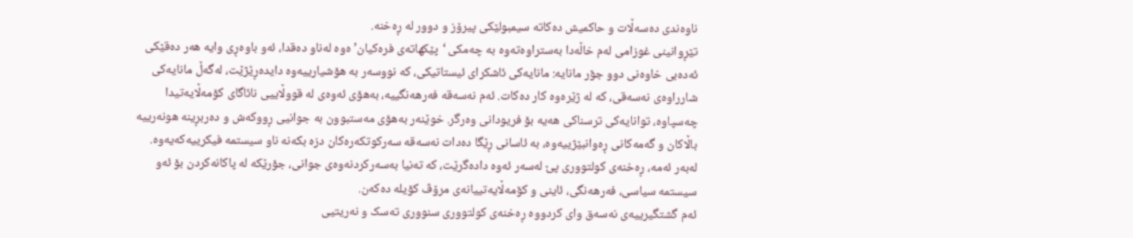ناوەندی دەسەڵات و حاکمیش دەکاتە سیمبولێکی پیرۆز و دوور لە ڕەخنە.
تێڕوانینی غوزامی لەم خاڵەدا بەستراوەتەوە بە چەمکی ‘پێکهاتەی فرەکیان’ەوە لەناو دەقدا، ئەو باوەڕی وایە هەر دەقێکی ئەدەبی خاوەنی دوو جۆر مانایە: مانایەکی ئاشکرای ئیستاتیکی، کە نووسەر بە هۆشیارییەوە دایدەڕێژێت، لەگەڵ مانایەکی شارراوەی نەسەقی، کە لە ژێرەوە کار دەکات. ئەم نەسەقە فەرهەنگییە، بەهۆی ئەوەی لە قووڵاییی نائاگای کۆمەڵایەتیدا چەسپاوە، توانایەکی ترسناکی هەیە بۆ فریودانی وەرگر. خوێنەر بەهۆی مەستبوون بە جوانیی ڕووکەش و دەربڕینە هونەرییە باڵاکان و گەمەکانی ڕەوانبێژییەوە، بە ئاسانی ڕێگا دەدات نەسەقە سەرکوتکەرەکان دزە بکەنە ناو سیستمە فیکرییەکەیەوە. لەبەر ئەمە، ڕەخنەی کولتووری پێ لەسەر ئەوە دادەگرێت، کە تەنیا بەسەرکردنەوەی جوانی، جۆرێکە لە پاکانەکردن بۆ ئەو سیستمە سیاسی، فەرهەنگی، ئاینی و کۆمەڵایەتییانەی مرۆڤ کۆیلە دەکەن.
ئەم گشتگیرییەی نەسەق وای کردووە ڕەخنەی کولتووری سنووری تەسک و نەریتیی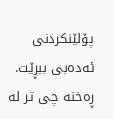پۆلێنکردنی ئەدەبی ببڕێت. ڕەخنە چی تر لە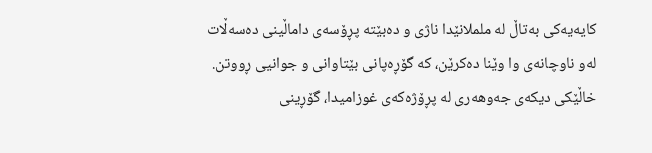کایەیەکی بەتاڵ لە ململانێدا ناژی و دەبێتە پڕۆسەی داماڵینی دەسەڵات لەو ناوچانەی وا وێنا دەکرێن، کە گۆڕەپانی بێتاوانی و جوانیی ڕووتن.
خاڵێکی دیکەی جەوهەری لە پڕۆژەکەی غوزامیدا، گۆڕینی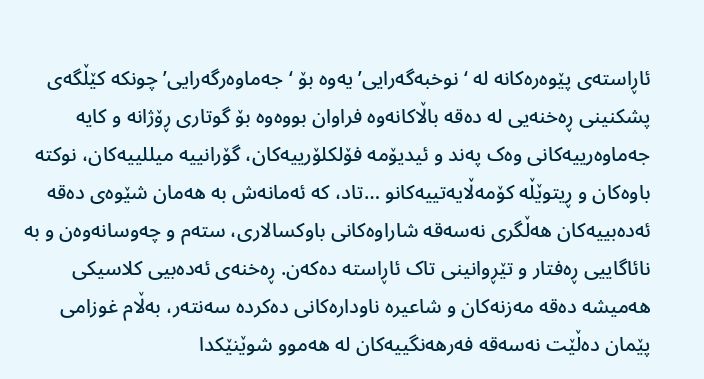ئاڕاستەی پێوەرەکانە لە ‘نوخبەگەرایی’یەوە بۆ ‘جەماوەرگەرایی’ چونکە کێڵگەی پشکنینی ڕەخنەیی لە دەقە باڵاکانەوە فراوان بووەوە بۆ گوتاری ڕۆژانە و کایە جەماوەرییەکانی وەک پەند و ئیدیۆمە فۆلکلۆرییەکان، گۆرانییە میللییەکان، نوکتە باوەکان و ڕیتوێڵە کۆمەڵایەتییەکانو …تاد، کە ئەمانەش بە هەمان شێوەی دەقە ئەدەبییەکان هەڵگری نەسەقە شاراوەکانی باوکسالاری، ستەم و چەوسانەوەن و بە نائاگاییی ڕەفتار و تێڕوانینی تاک ئاڕاستە دەکەن. ڕەخنەی ئەدەبیی کلاسیکی هەمیشە دەقە مەزنەکان و شاعیرە ناودارەکانی دەکردە سەنتەر، بەڵام غوزامی پێمان دەڵێت نەسەقە فەرهەنگییەکان لە هەموو شوێنێکدا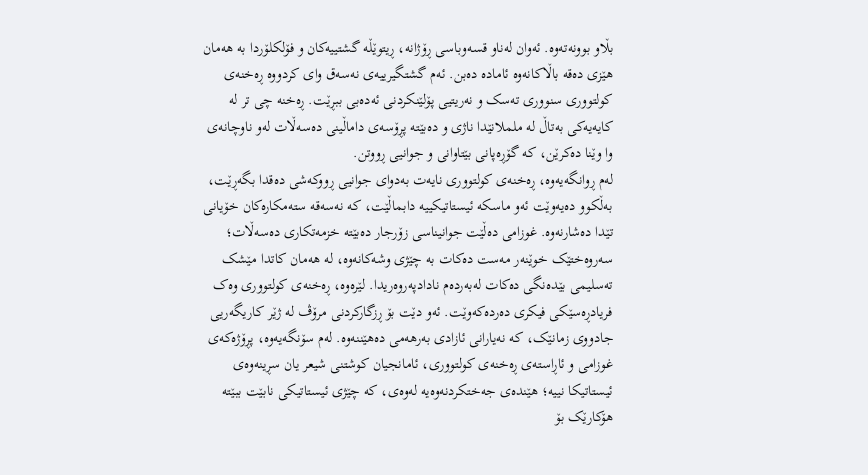بڵاو بوونەتەوە. ئەوان لەناو قسەوباسی ڕۆژانە، ڕیتوێڵە گشتییەکان و فۆلکلۆردا بە هەمان هێزی دەقە باڵاکانەوە ئامادە دەبن. ئەم گشتگیرییەی نەسەق وای کردووە ڕەخنەی کولتووری سنووری تەسک و نەریتیی پۆلێنکردنی ئەدەبی ببڕێت. ڕەخنە چی تر لە کایەیەکی بەتاڵ لە ململانێدا ناژی و دەبێتە پڕۆسەی داماڵینی دەسەڵات لەو ناوچانەی وا وێنا دەکرێن، کە گۆڕەپانی بێتاوانی و جوانیی ڕووتن.
لەم ڕوانگەیەوە، ڕەخنەی کولتووری نایەت بەدوای جوانیی ڕووکەشی دەقدا بگەڕێت، بەڵکوو دەیەوێت ئەو ماسکە ئیستاتیکییە دابماڵێت، کە نەسەقە ستەمکارەکان خۆیانی تێدا دەشارنەوە. غوزامی دەڵێت جوانیناسی زۆرجار دەبێتە خزمەتکاری دەسەڵات؛ سەروەختێک خوێنەر مەست دەکات بە چێژی وشەکانەوە، لە هەمان کاتدا مێشک تەسلیمی بێدەنگی دەکات لەبەردەم نادادپەروەریدا. لێرەوە، ڕەخنەی کولتووری وەک فریادڕەسێکی فیکری دەردەکەوێت. ئەو دێت بۆ ڕزگارکردنی مرۆڤ لە ژێر کاریگەریی جادووی زمانێک، کە نەیارانی ئازادی بەرهەمی دەهێننەوە. لەم سۆنگەیەوە، پڕۆژەکەی غوزامی و ئاڕاستەی ڕەخنەی کولتووری، ئامانجیان کوشتنی شیعر یان سڕینەوەی ئیستاتیکا نییە؛ هێندەی جەختکردنەوەیە لەوەی، کە چێژی ئیستاتیکی نابێت ببێتە هۆکارێک بۆ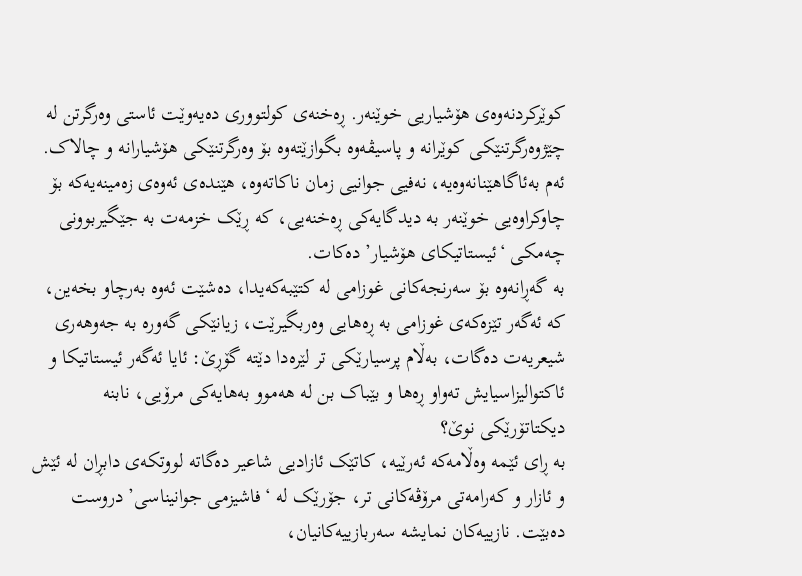کوێرکردنەوەی هۆشیاریی خوێنەر. ڕەخنەی کولتووری دەیەوێت ئاستی وەرگرتن لە چێژوەرگرتنێکی کوێرانە و پاسیڤەوە بگوازێتەوە بۆ وەرگرتنێکی هۆشیارانە و چالاک. ئەم بەئاگاهێنانەوەیە، نەفیی جوانیی زمان ناکاتەوە، هێندەی ئەوەی زەمینەیەکە بۆ چاوکراوەیی خوێنەر بە دیدگایەکی ڕەخنەیی، کە ڕێک خزمەت بە جێگیربوونی چەمکی ‘ئیستاتیکای هۆشیار’ دەکات.
بە گەڕانەوە بۆ سەرنجەکانی غوزامی لە کتێبەکەیدا، دەشێت ئەوە بەرچاو بخەین، کە ئەگەر تێزەکەی غوزامی بە ڕەهایی وەربگیرێت، زیانێکی گەورە بە جەوهەری شیعریەت دەگات، بەڵام پرسیارێکی تر لێرەدا دێتە گۆڕێ: ئایا ئەگەر ئیستاتیکا و ئاکتوالیزاسیایش تەواو ڕەها و بێباک بن لە هەموو بەهایەکی مرۆیی، نابنە دیکتاتۆرێکی نوێ؟
بە ڕای ئێمە وەڵامەکە ئەرێیە، کاتێک ئازادیی شاعیر دەگاتە لووتکەی دابڕان لە ئێش و ئازار و کەرامەتی مرۆڤەکانی تر، جۆرێک لە ‘فاشیزمی جوانیناسی’ دروست دەبێت. نازییەکان نمایشە سەربازییەکانیان،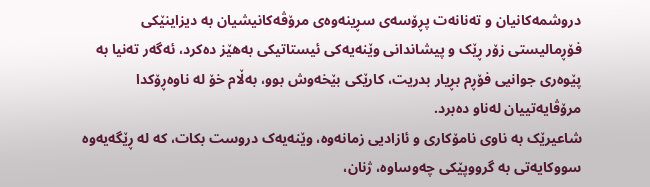دروشمەکانیان و تەنانەت پڕۆسەی سڕینەوەی مرۆڤەکانیشیان بە دیزاینێکی فۆڕمالیستی زۆر ڕێک و پیشاندانی وێنەیەکی ئیستاتیکی بەهێز دەکرد، ئەگەر تەنیا بە پێوەری جوانیی فۆڕم بڕیار بدریت، کارێکی بێخەوش بوو، بەڵام خۆ لە ناوەڕۆکدا مرۆڤایەتییان لەناو دەبرد.
شاعیرێک بە ناوی نامۆکاری و ئازادیی زمانەوە، وێنەیەک دروست بکات، کە لە ڕێگەیەوە سووکایەتی بە گرووپێکی چەوساوە، ژنان،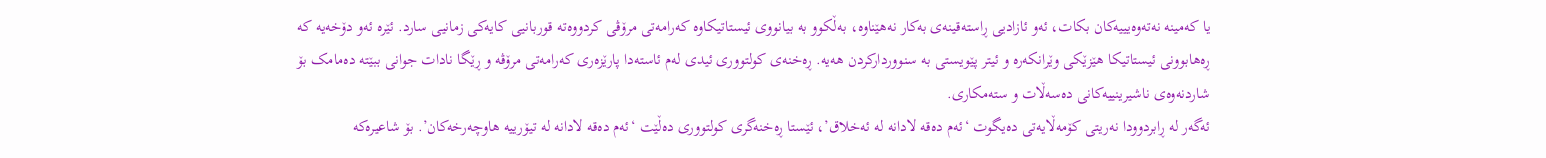یا کەمینە نەتەوەیییەکان بکات، ئەو ئازادیی ڕاستەقینەی بەکار نەهێناوە، بەڵکوو بە بیانووی ئیستاتیکاوە کەرامەتی مرۆڤی کردووەتە قوربانیی کایەکی زمانیی سارد. ئێرە ئەو دۆخەیە کە ڕەهابوونی ئیستاتیکا هێزێکی وێرانکەرە و ئیتر پێویستی بە سنووردارکردن هەیە. ڕەخنەی کولتووری ئیدی لەم ئاستەدا پارێزەری کەرامەتی مرۆڤە و ڕێگا نادات جوانی ببێتە دەمامک بۆ شاردنەوەی ناشیرینییەکانی دەسەڵات و ستەمکاری.
ئەگەر لە ڕابردوودا نەریتی کۆمەڵایەتی دەیگوت ‘ئەم دەقە لادانە لە ئەخلاق’، ئێستا ڕەخنەگری کولتووری دەڵێت ‘ئەم دەقە لادانە لە تیۆرییە هاوچەرخەکان’. بۆ شاعیرەکە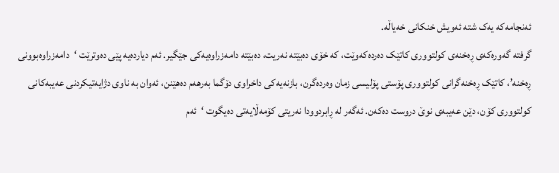ئەنجامەکە یەک شتە ئەویش خنکانی خەیاڵە.
گرفتە گەورەکەی ڕەخنەی کولتووری کاتێک دەردەکەوێت، کە خۆی دەبێتە نەریت، دەبێتە دامەزراوەیەکی جێگیر. ئەم دیاردەیە پێی دەوترێت ‘دامەزراوەبوونی ڕەخنە’، کاتێک ڕەخنەگرانی کولتووری پۆستی پۆلیسی زمان وەردەگرن، بازنەیەکی داخراوی دۆگما بەرهەم دەهێنن، ئەوان بە ناوی دژایەتیکردنی عەیبەکانی کولتووری کۆن، دێن عەیبەی نوێ دروست دەکەن. ئەگەر لە ڕابردوودا نەریتی کۆمەڵایەتی دەیگوت ‘ئەم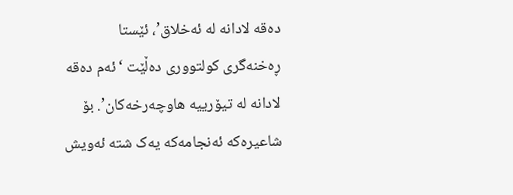دەقە لادانە لە ئەخلاق’، ئێستا ڕەخنەگری کولتووری دەڵێت ‘ئەم دەقە لادانە لە تیۆرییە هاوچەرخەکان’. بۆ شاعیرەکە ئەنجامەکە یەک شتە ئەویش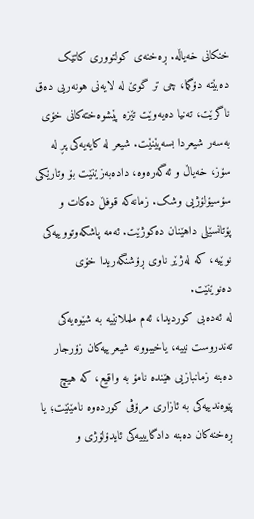خنکانی خەیاڵە. ڕەخنەی کولتووری کاتێک دەبێتە دۆگما، چی تر گوێ لە لایەنی هونەریی دەق ناگرێت، تەنیا دەیەوێت تێزە پێشوەختەکانی خۆی بەسەر شیعردا بسەپێنێت. شیعر لە کایەیەکی پڕ لە سۆز، خەیاڵ و ئەگەرەوە، دادەبەزێنێت بۆ وتارێکی سۆسیۆلۆژیی وشک. زمانەکە قوفڵ دەکات و پۆتانسێلی داهێنان دەکوژێت. ئەمە پاشکەوتووییەکی نوێیە، کە لەژێر ناوی ڕۆشنگەریدا خۆی دەنوێنێت.
لە ئەدەبی کوردیدا، ئەم ململانێیە بە شێوەیەکی تەندروست نییە، یاخیبوونە شیعرییەکان زۆرجار دەبنە زمانبازیی هێندە نامۆ بە واقیع، کە هیچ پێوەندییەکی بە ئازاری مرۆڤی کوردەوە نامێنێت؛ یا ڕەخنەکان دەبنە دادگایییەکی ئایدۆلۆژی و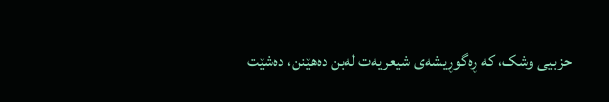حزبیی وشک، کە ڕەگوڕیشەی شیعریەت لەبن دەهێنن، دەشێت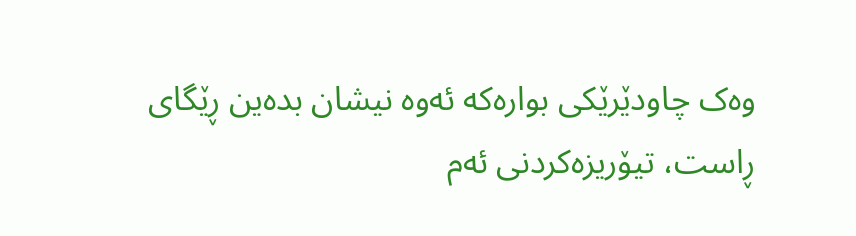وەک چاودێرێکی بوارەکە ئەوە نیشان بدەین ڕێگای ڕاست، تیۆریزەکردنی ئەم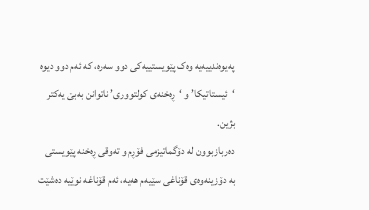پەیوەندییەیە وەک پێویستییەکی دوو سەرە، کە ئەم دوو دیوە ‘ئیستاتیکا’ و ‘ڕەخنەی کولتووری’ ناتوانن بەبێ یەکتر بژین.
دەربازبوون لە دۆگماتیزمی فۆڕم و تەوقی ڕەخنە پێویستی بە دۆزینەوەی قۆناغی سێیەم هەیە، ئەم قۆناغە نوێیە دەشێت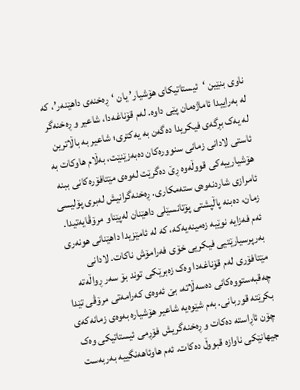ناوی بنێین ‘ئیستاتیکای هۆشیار’ یان ‘ڕەخنەی داهێنەر’، کە لە بەراییدا ئاماژەمان پێی داوە. لەم قۆناغەدا، شاعیر و ڕەخنەگر لە یەک بڕگەی فیکریدا دەگەن بە یەکتری؛ شاعیر بە باڵاترین ئاستی لادانی زمانی سنوورەکان دەبەزێنێت، بەڵام هاوکات بە هۆشیارییەکی قووڵەوە ڕێ دەگرێت لەوەی مێتافۆرەکانی ببنە ئامرازی شاردنەوەی ستەمکاری. ڕەخنەگرانیش لەبری پۆلیسی زمان، دەبنە پاڵپشتی پۆتانسێلی داهێنان لەپێناو مرۆڤایەتیدا.
ئەم فەزایە نوێیە زەمینەیەکە، کە لە ئامێزیدا داهێنانی هونەری بەرپرسیارێتیی فیکریی خۆی فەرامۆش ناکات. لادانی مێتافۆری لەم قۆناغەدا وەک زەبرێکی توند بۆ سەر ڕواڵەتە چەقبەستووەکانی دەسەڵاتە، بێ ئەوەی کەرامەتی مرۆڤی تێدا بکرێتە قوربانی. بەم شێوەیە شاعیر هۆشیارە بەوەی زمانەکەی چۆن ئاڕاستە دەکات و ڕەخنەگریش فۆڕمی ئیستاتیکی وەک جیهانێکی ناوازە قبووڵ دەکات. ئەم هاوئاهەنگییە بەربەست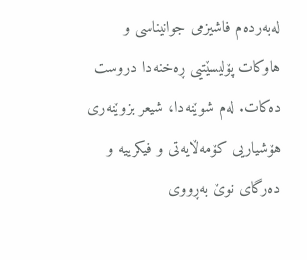لەبەردەم فاشیزمی جوانیناسی و هاوکات پۆلیسێتیی ڕەخنەدا دروست دەکات. لەم شوێنەدا، شیعر بزوێنەری هۆشیاریی کۆمەڵایەتی و فیکرییە و دەرگای نوێ بەڕووی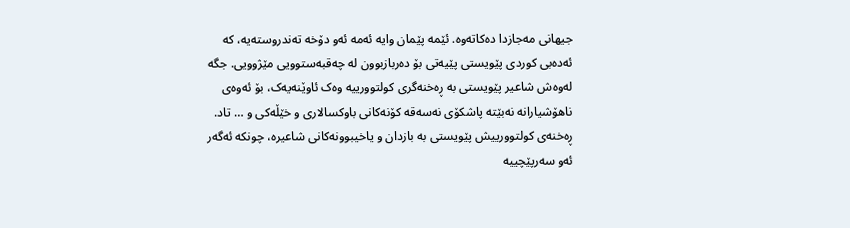جیهانی مەجازدا دەکاتەوە. ئێمە پێمان وایە ئەمە ئەو دۆخە تەندروستەیە، کە ئەدەبی کوردی پێویستی پێیەتی بۆ دەربازبوون لە چەقبەستوویی مێژوویی. جگە لەوەش شاعیر پێویستی بە ڕەخنەگری کولتوورییە وەک ئاوێنەیەک، بۆ ئەوەی ناھۆشیارانە نەبێتە پاشکۆی نەسەقە کۆنەکانی باوکسالاری و خێڵەکی و … تاد. ڕەخنەی کولتوورییش پێویستی بە بازدان و یاخیبوونەکانی شاعیرە، چونکە ئەگەر ئەو سەرپێچییە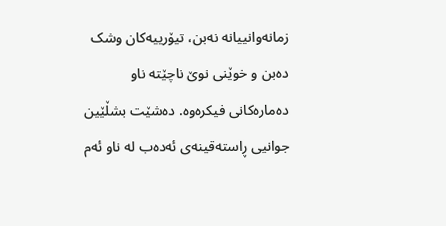زمانەوانییانە نەبن، تیۆرییەکان وشک دەبن و خوێنی نوێ ناچێتە ناو دەمارەکانی فیکرەوە. دەشێت بشڵێین جوانیی ڕاستەقینەی ئەدەب لە ناو ئەم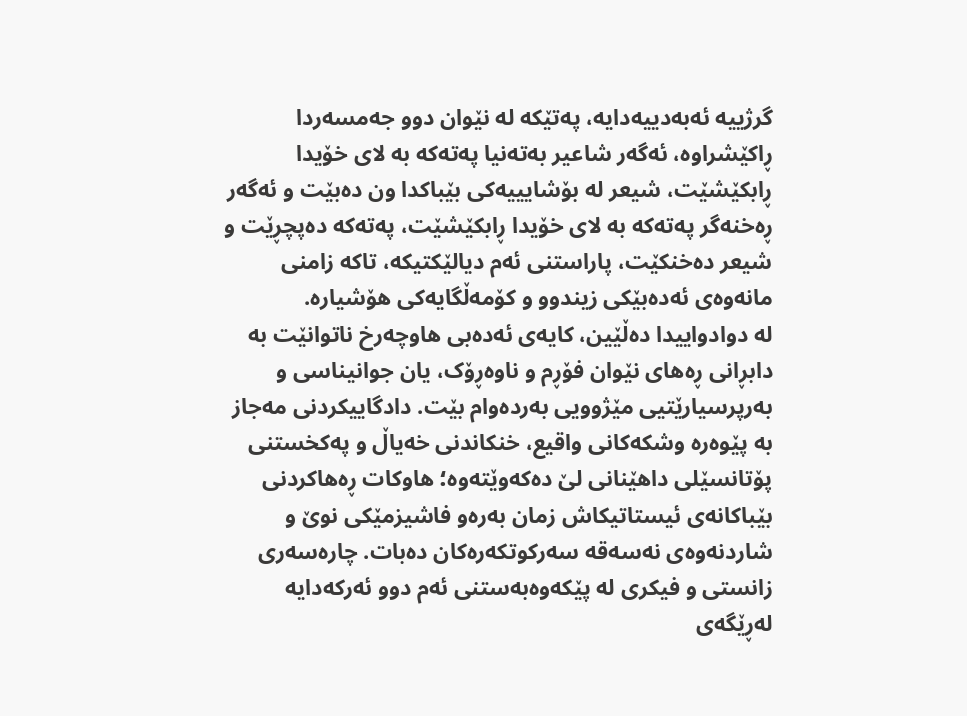گرژییە ئەبەدییەدایە، پەتێکە لە نێوان دوو جەمسەردا ڕاکێشراوە، ئەگەر شاعیر بەتەنیا پەتەکە بە لای خۆیدا ڕابکێشێت، شیعر لە بۆشایییەکی بێباکدا ون دەبێت و ئەگەر ڕەخنەگر پەتەکە بە لای خۆیدا ڕابکێشێت، پەتەکە دەپچڕێت و شیعر دەخنکێت، پاراستنی ئەم دیالێکتیکە، تاکە زامنی مانەوەی ئەدەبێکی زیندوو و کۆمەڵگایەکی هۆشیارە.
لە دوادواییدا دەڵێین، کایەی ئەدەبی هاوچەرخ ناتوانێت بە دابڕانی ڕەهای نێوان فۆڕم و ناوەڕۆک، یان جوانیناسی و بەرپرسیارێتیی مێژوویی بەردەوام بێت. دادگاییکردنی مەجاز بە پێوەرە وشکەکانی واقیع، خنکاندنی خەیاڵ و پەکخستنی پۆتانسێلی داهێنانی لێ دەکەوێتەوە؛ هاوکات ڕەهاکردنی بێباکانەی ئیستاتیکاش زمان بەرەو فاشیزمێکی نوێ و شاردنەوەی نەسەقە سەرکوتکەرەکان دەبات. چارەسەری زانستی و فیکری لە پێکەوەبەستنی ئەم دوو ئەرکەدایە لەڕێگەی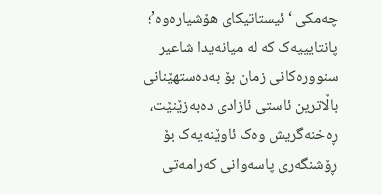چەمکی ‘ئیستاتیکای هۆشیارەوە’؛ پانتایییەک کە لە میانەیدا شاعیر سنوورەکانی زمان بۆ بەدەستهێنانی باڵاترین ئاستی ئازادی دەبەزێنێت، ڕەخنەگریش وەک ئاوێنەیەک بۆ ڕۆشنگەری پاسەوانی کەرامەتی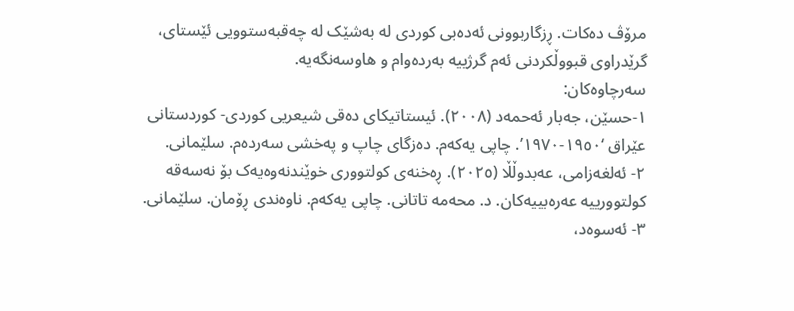مرۆڤ دەکات. ڕزگاربوونی ئەدەبی کوردی لە بەشێک لە چەقبەستوویی ئێستای، گرێدراوی قبووڵکردنی ئەم گرژییە بەردەوام و هاوسەنگەیە.
سەرچاوەکان:
١-حسێن، جەبار ئەحمەد (٢٠٠٨). ئیستاتیکای دەقی شیعریی کوردی- کوردستانی عێراق ‘١٩٥٠-١٩٧٠’. چاپی یەکەم. دەزگای چاپ و پەخشی سەردەم. سلێمانی.
٢- ئەلغەزامی، عەبدوڵڵا (٢٠٢٥). ڕەخنەی کولتووری خوێندنەوەیەک بۆ نەسەقە کولتوورییە عەرەبییەکان. د. محەمە تاتانی. چاپی یەکەم. ناوەندی ڕۆمان. سلێمانی.
٣- ئەسوەد،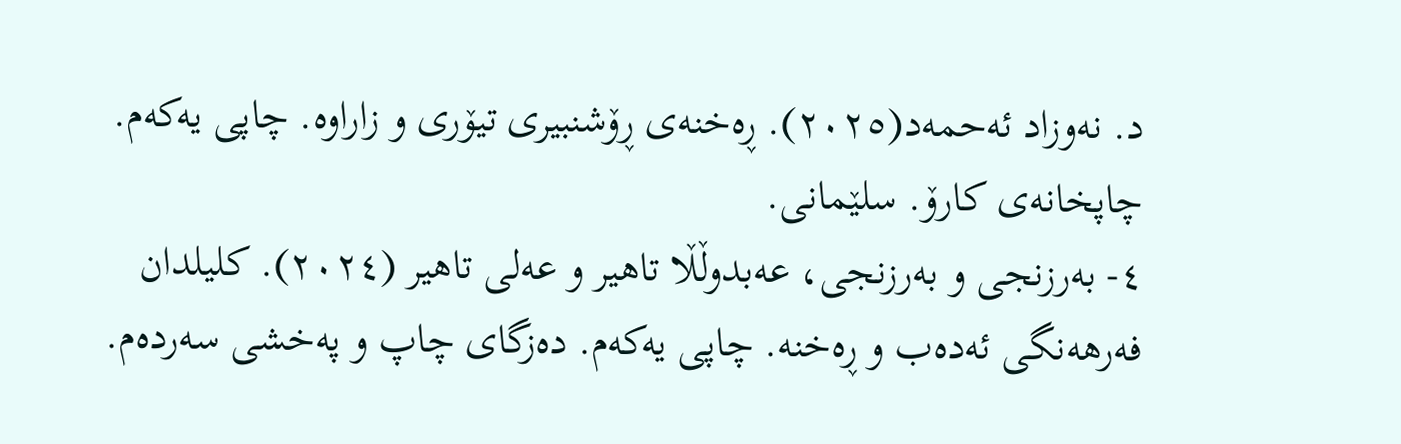د. نەوزاد ئەحمەد(٢٠٢٥). ڕەخنەی ڕۆشنبیری تیۆری و زاراوە. چاپی یەکەم. چاپخانەی کارۆ. سلێمانی.
٤- بەرزنجی و بەرزنجی، عەبدوڵڵا تاهیر و عەلی تاهیر (٢٠٢٤). کلیلدان فەرهەنگی ئەدەب و ڕەخنە. چاپی یەکەم. دەزگای چاپ و پەخشی سەردەم.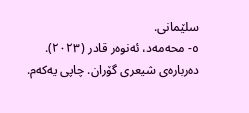سلێمانی.
٥- محەمەد، ئەنوەر قادر (٢٠٢٣). دەربارەی شیعری گۆران. چاپی یەکەم.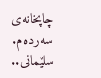چاپخانەی سەردەم. سلێمانی..